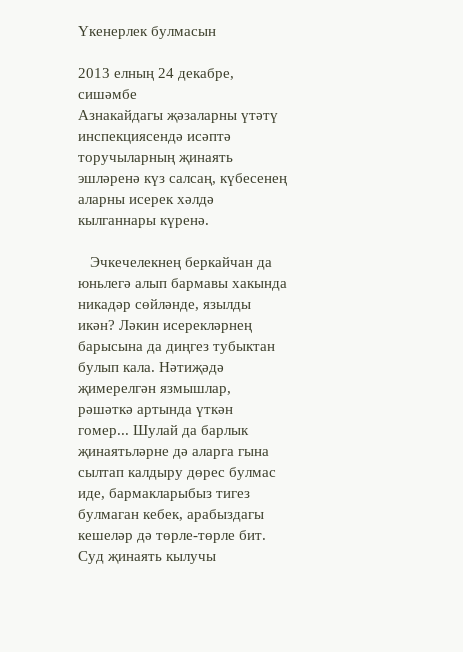Үкенерлек булмасын

2013 елның 24 декабре, сишәмбе
Азнакайдагы җәзаларны үтәтү инспекциясендә исәптә торучыларның җинаять эшләренә күз салсаң, күбесенең аларны исерек хәлдә кылганнары күренә.

   Эчкечелекнең беркайчан да юньлегә алып бармавы хакында никадәр сөйләнде, язылды икән? Ләкин исерекләрнең барысына да диңгез тубыктан булып кала. Нәтиҗәдә җимерелгән язмышлар, рәшәткә артында үткән гомер... Шулай да барлык җинаятьләрне дә аларга гына сылтап калдыру дөрес булмас иде, бармакларыбыз тигез булмаган кебек, арабыздагы кешеләр дә төрле-төрле бит. Суд җинаять кылучы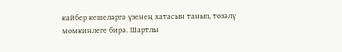кайбер кешеләргә үзенең хатасын танып, төзәлү мөмкинлеге бирә. Шартлы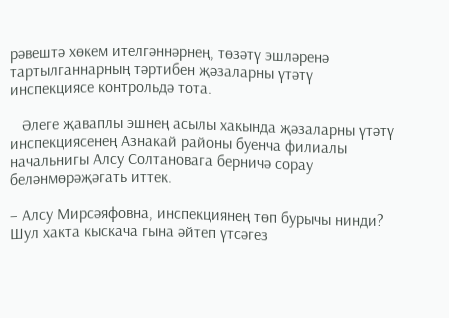рәвештә хөкем ителгәннәрнең, төзәтү эшләренә тартылганнарның тәртибен җәзаларны үтәтү инспекциясе контрольдә тота.

   Әлеге җаваплы эшнең асылы хакында җәзаларны үтәтү инспекциясенең Азнакай районы буенча филиалы начальнигы Алсу Солтановага берничә сорау беләнмөрәҗәгать иттек.

– Алсу Мирсәяфовна, инспекциянең төп бурычы нинди? Шул хакта кыскача гына әйтеп үтсәгез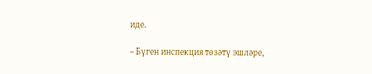иде.

– Бүген инспекция төзәтү эшләре,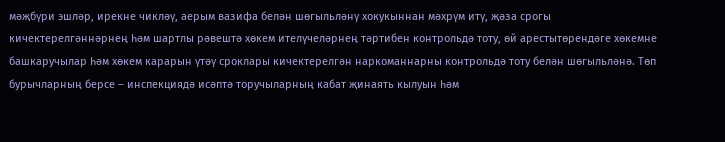мәҗбүри эшләр, ирекне чикләү, аерым вазифа белән шөгыльләнү хокукыннан мәхрүм итү, җәза срогы кичектерелгәннәрнең һәм шартлы рәвештә хөкем ителүчеләрнең тәртибен контрольдә тоту, өй арестытөрендәге хөкемне башкаручылар һәм хөкем карарын үтәү сроклары кичектерелгән наркоманнарны контрольдә тоту белән шөгыльләнә. Төп бурычларның берсе – инспекциядә исәптә торучыларның кабат җинаять кылуын һәм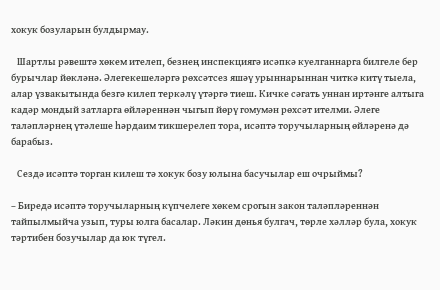хокук бозуларын булдырмау.

   Шартлы рәвештә хөкем ителеп, безнең инспекциягә исәпкә куелганнарга билгеле бер бурычлар йөкләнә. Әлегекешеләргә рөхсәтсез яшәү урыннарыннан читкә китү тыела, алар үзвакытында безгә килеп теркәлү үтәргә тиеш. Кичке сәгать уннан иртәнге алтыга кадәр мондый затларга өйләреннән чыгып йөрү гомумән рөхсәт ителми. Әлеге таләпләрнең үтәлеше һәрдаим тикшерелеп тора, исәптә торучыларның өйләренә дә барабыз.

   Сездә исәптә торган килеш тә хокук бозу юлына басучылар еш очрыймы?

– Биредә исәптә торучыларның күпчелеге хөкем срогын закон таләпләреннән тайпылмыйча узып, туры юлга басалар. Ләкин дөнья булгач, төрле хәлләр була, хокук тәртибен бозучылар да юк түгел.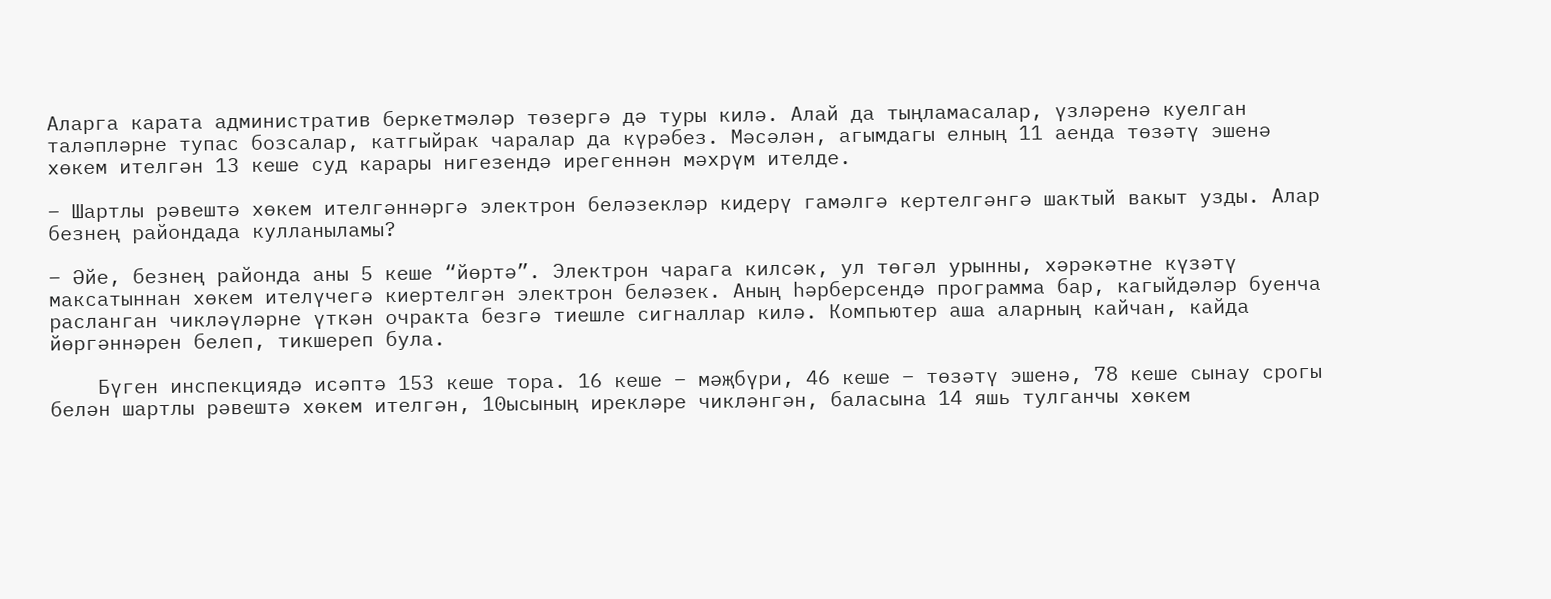Аларга карата административ беркетмәләр төзергә дә туры килә. Алай да тыңламасалар, үзләренә куелган таләпләрне тупас бозсалар, катгыйрак чаралар да күрәбез. Мәсәлән, агымдагы елның 11 аенда төзәтү эшенә хөкем ителгән 13 кеше суд карары нигезендә ирегеннән мәхрүм ителде.

– Шартлы рәвештә хөкем ителгәннәргә электрон беләзекләр кидерү гамәлгә кертелгәнгә шактый вакыт узды. Алар безнең райондада кулланыламы?

– Әйе, безнең районда аны 5 кеше “йөртә”. Электрон чарага килсәк, ул төгәл урынны, хәрәкәтне күзәтү максатыннан хөкем ителүчегә киертелгән электрон беләзек. Аның һәрберсендә программа бар, кагыйдәләр буенча расланган чикләүләрне үткән очракта безгә тиешле сигналлар килә. Компьютер аша аларның кайчан, кайда йөргәннәрен белеп, тикшереп була.

    Бүген инспекциядә исәптә 153 кеше тора. 16 кеше – мәҗбүри, 46 кеше – төзәтү эшенә, 78 кеше сынау срогы белән шартлы рәвештә хөкем ителгән, 10ысының ирекләре чикләнгән, баласына 14 яшь тулганчы хөкем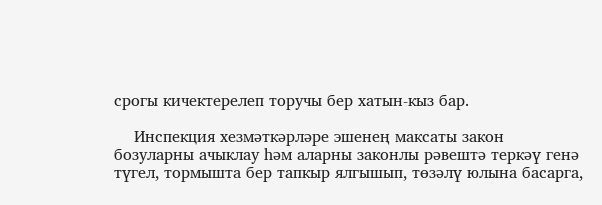срогы кичектерелеп торучы бер хатын-кыз бар.

    Инспекция хезмәткәрләре эшенең максаты закон бозуларны ачыклау һәм аларны законлы рәвештә теркәү генә түгел, тормышта бер тапкыр ялгышып, төзәлү юлына басарга,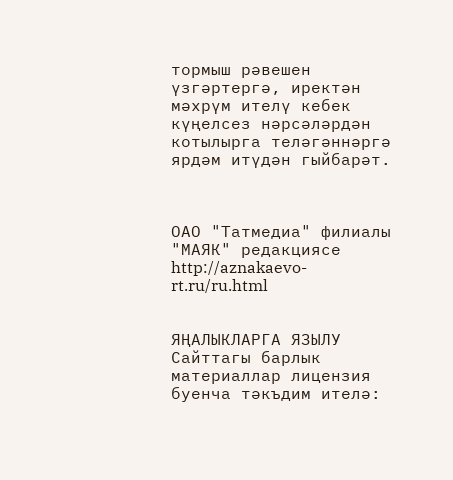тормыш рәвешен үзгәртергә, иректән мәхрүм ителү кебек күңелсез нәрсәләрдән котылырга теләгәннәргә ярдәм итүдән гыйбарәт.



ОАО "Татмедиа" филиалы  "МАЯК" редакциясе  http://aznakaevo-rt.ru/ru.html


ЯҢАЛЫКЛАРГА ЯЗЫЛУ
Сайттагы барлык материаллар лицензия буенча тәкъдим ителә: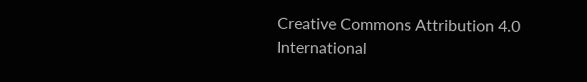Creative Commons Attribution 4.0 International